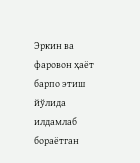Эркин ва фаровон ҳаёт барпо этиш йўлида илдамлаб бораётган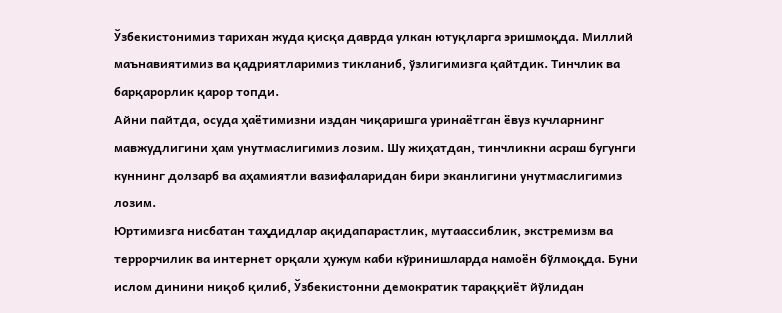Ўзбекистонимиз тарихан жуда қисқа даврда улкан ютуқларга эришмоқда. Миллий маънавиятимиз ва қадриятларимиз тикланиб, ўзлигимизга қайтдик. Тинчлик ва барқарорлик қарор топди.
Айни пайтда, осуда ҳаётимизни издан чиқаришга уринаётган ёвуз кучларнинг мавжудлигини ҳам унутмаслигимиз лозим. Шу жиҳатдан, тинчликни асраш бугунги куннинг долзарб ва аҳамиятли вазифаларидан бири эканлигини унутмаслигимиз лозим.
Юртимизга нисбатан таҳдидлар ақидапарастлик, мутаассиблик, экстремизм ва террорчилик ва интернет орқали ҳужум каби кўринишларда намоён бўлмоқда. Буни ислом динини ниқоб қилиб, Ўзбекистонни демократик тараққиёт йўлидан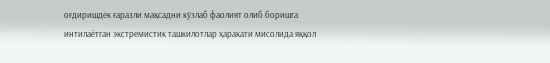оғдиришдек ғаразли мақсадни кўзлаб фаолият олиб боришга интилаётган экстремистик ташкилотлар ҳаракати мисолида яққол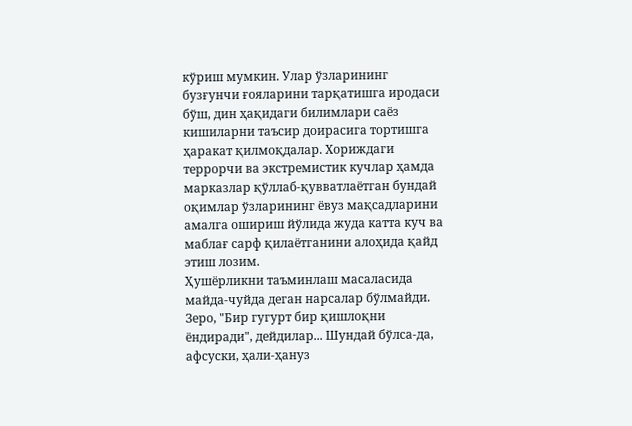кўриш мумкин. Улар ўзларининг бузғунчи ғояларини тарқатишга иродаси бўш, дин ҳақидаги билимлари саёз кишиларни таъсир доирасига тортишга ҳаракат қилмоқдалар. Хориждаги террорчи ва экстремистик кучлар ҳамда марказлар қўллаб-қувватлаётган бундай оқимлар ўзларининг ёвуз мақсадларини амалга ошириш йўлида жуда катта куч ва маблағ сарф қилаётганини алоҳида қайд этиш лозим.
Ҳушёрликни таъминлаш масаласида майда-чуйда деган нарсалар бўлмайди. Зеро, "Бир гугурт бир қишлоқни ёндиради", дейдилар... Шундай бўлса-да, афсуски, ҳали-ҳануз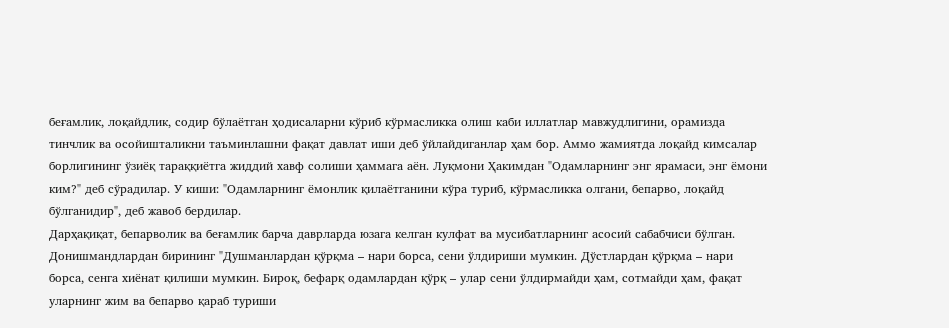беғамлик, лоқайдлик, содир бўлаётган ҳодисаларни кўриб кўрмасликка олиш каби иллатлар мавжудлигини, орамизда тинчлик ва осойишталикни таъминлашни фақат давлат иши деб ўйлайдиганлар ҳам бор. Аммо жамиятда лоқайд кимсалар борлигининг ўзиёқ тараққиётга жиддий хавф солиши ҳаммага аён. Луқмони Ҳакимдан "Одамларнинг энг ярамаси, энг ёмони ким?" деб сўрадилар. У киши: "Одамларнинг ёмонлик қилаётганини кўра туриб, кўрмасликка олгани, бепарво, лоқайд бўлганидир", деб жавоб бердилар.
Дарҳақиқат, бепарволик ва беғамлик барча даврларда юзага келган кулфат ва мусибатларнинг асосий сабабчиси бўлган. Донишмандлардан бирининг "Душманлардан қўрқма – нари борса, сени ўлдириши мумкин. Дўстлардан қўрқма – нари борса, сенга хиёнат қилиши мумкин. Бироқ, бефарқ одамлардан қўрқ – улар сени ўлдирмайди ҳам, сотмайди ҳам, фақат уларнинг жим ва бепарво қараб туриши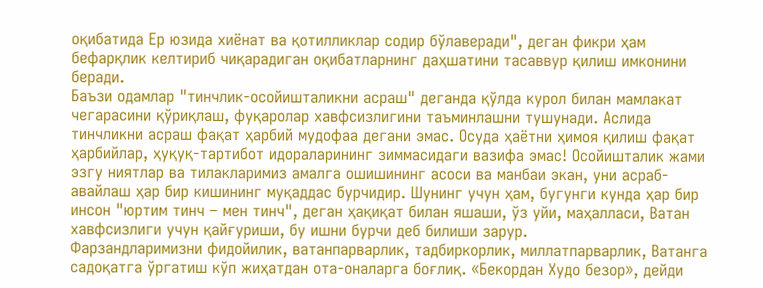оқибатида Ер юзида хиёнат ва қотилликлар содир бўлаверади", деган фикри ҳам бефарқлик келтириб чиқарадиган оқибатларнинг даҳшатини тасаввур қилиш имконини беради.
Баъзи одамлар "тинчлик-осойишталикни асраш" деганда қўлда курол билан мамлакат чегарасини қўриқлаш, фуқаролар хавфсизлигини таъминлашни тушунади. Аслида тинчликни асраш фақат ҳарбий мудофаа дегани эмас. Осуда ҳаётни ҳимоя қилиш фақат ҳарбийлар, ҳуқуқ-тартибот идораларининг зиммасидаги вазифа эмас! Осойишталик жами эзгу ниятлар ва тилакларимиз амалга ошишининг асоси ва манбаи экан, уни асраб-авайлаш ҳар бир кишининг муқаддас бурчидир. Шунинг учун ҳам, бугунги кунда ҳар бир инсон "юртим тинч – мен тинч", деган ҳақиқат билан яшаши, ўз уйи, маҳалласи, Ватан хавфсизлиги учун қайғуриши, бу ишни бурчи деб билиши зарур.
Фарзандларимизни фидойилик, ватанпарварлик, тадбиркорлик, миллатпарварлик, Ватанга садоқатга ўргатиш кўп жиҳатдан ота-оналарга боғлиқ. «Бекордан Худо безор», дейди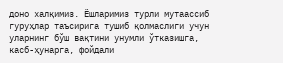доно халқимиз. Ёшларимиз турли мутаассиб гуруҳлар таъсирига тушиб қолмаслиги учун уларнинг бўш вақтини унумли ўтказишга, касб-ҳунарга, фойдали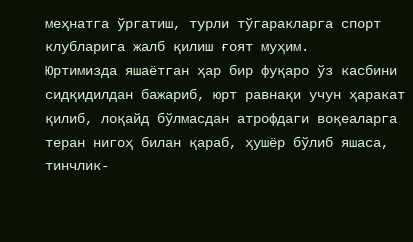меҳнатга ўргатиш, турли тўгаракларга спорт клубларига жалб қилиш ғоят муҳим.
Юртимизда яшаётган ҳар бир фуқаро ўз касбини сидқидилдан бажариб, юрт равнақи учун ҳаракат қилиб, лоқайд бўлмасдан атрофдаги воқеаларга теран нигоҳ билан қараб, ҳушёр бўлиб яшаса, тинчлик-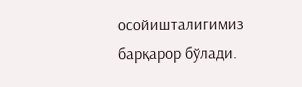осойишталигимиз барқарор бўлади.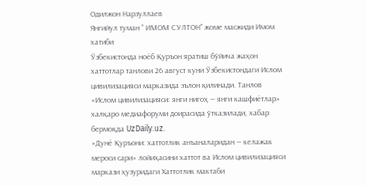Одилжон Нарзуллаев
Янгийул туман ‘’ ИМОМ СУЛТОН’’ жоме масжиди Имом хатиби
Ўзбекистонда ноёб Қуръон яратиш бўйича жаҳон хаттотлар танлови 26 август куни Ўзбекистондаги Ислом цивилизацияси марказида эълон қилинади. Танлов «Ислом цивилизацияси: янги нигоҳ — янги кашфиётлар» халқаро медиафоруми доирасида ўтказилади, хабар бермоқда UzDaily.uz.
«Дунё Қуръони: хаттотлик анъаналаридан — келажак мероси сари» лойиҳасини хаттот ва Ислом цивилизацияси маркази ҳузуридаги Хаттотлик мактаби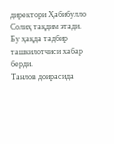директори Ҳабибулло Солиҳ тақдим этади. Бу ҳақда тадбир ташкилотчиси хабар берди.
Танлов доирасида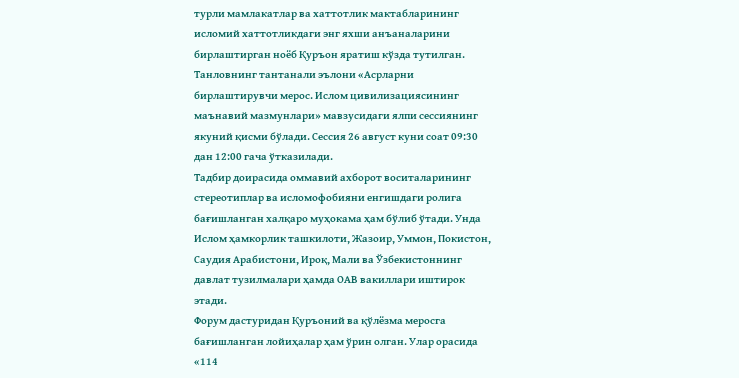турли мамлакатлар ва хаттотлик мактабларининг исломий хаттотликдаги энг яхши анъаналарини бирлаштирган ноёб Қуръон яратиш кўзда тутилган.
Танловнинг тантанали эълони «Асрларни бирлаштирувчи мерос. Ислом цивилизациясининг маънавий мазмунлари» мавзусидаги ялпи сессиянинг якуний қисми бўлади. Сессия 26 август куни соат 09:30 дан 12:00 гача ўтказилади.
Тадбир доирасида оммавий ахборот воситаларининг стереотиплар ва исломофобияни енгишдаги ролига бағишланган халқаро муҳокама ҳам бўлиб ўтади. Унда Ислом ҳамкорлик ташкилоти, Жазоир, Уммон, Покистон, Саудия Арабистони, Ироқ, Мали ва Ўзбекистоннинг давлат тузилмалари ҳамда ОАВ вакиллари иштирок этади.
Форум дастуридан Қуръоний ва қўлёзма меросга бағишланган лойиҳалар ҳам ўрин олган. Улар орасида «114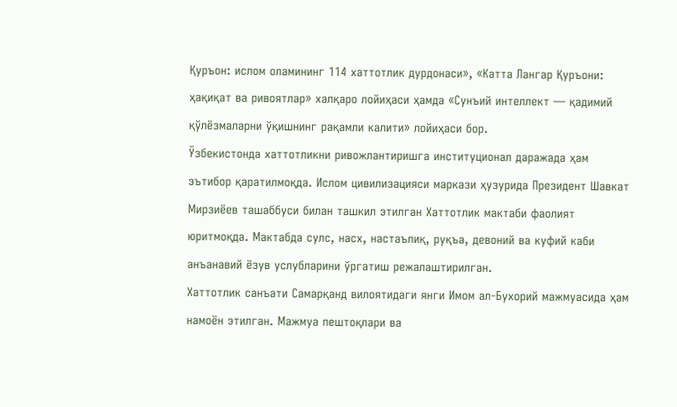Қуръон: ислом оламининг 114 хаттотлик дурдонаси», «Катта Лангар Қуръони: ҳақиқат ва ривоятлар» халқаро лойиҳаси ҳамда «Сунъий интеллект — қадимий қўлёзмаларни ўқишнинг рақамли калити» лойиҳаси бор.
Ўзбекистонда хаттотликни ривожлантиришга институционал даражада ҳам эътибор қаратилмоқда. Ислом цивилизацияси маркази ҳузурида Президент Шавкат Мирзиёев ташаббуси билан ташкил этилган Хаттотлик мактаби фаолият юритмоқда. Мактабда сулс, насх, настаълиқ, руқъа, девоний ва куфий каби анъанавий ёзув услубларини ўргатиш режалаштирилган.
Хаттотлик санъати Самарқанд вилоятидаги янги Имом ал-Бухорий мажмуасида ҳам намоён этилган. Мажмуа пештоқлари ва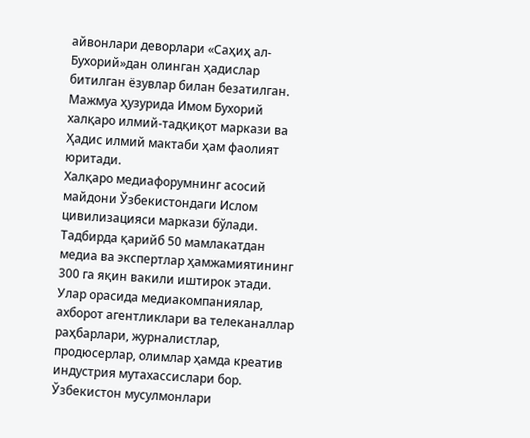айвонлари деворлари «Саҳиҳ ал-Бухорий»дан олинган ҳадислар битилган ёзувлар билан безатилган. Мажмуа ҳузурида Имом Бухорий халқаро илмий-тадқиқот маркази ва Ҳадис илмий мактаби ҳам фаолият юритади.
Халқаро медиафорумнинг асосий майдони Ўзбекистондаги Ислом цивилизацияси маркази бўлади.
Тадбирда қарийб 50 мамлакатдан медиа ва экспертлар ҳамжамиятининг 300 га яқин вакили иштирок этади. Улар орасида медиакомпаниялар, ахборот агентликлари ва телеканаллар раҳбарлари, журналистлар, продюсерлар, олимлар ҳамда креатив индустрия мутахассислари бор.
Ўзбекистон мусулмонлари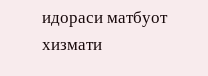идораси матбуот хизмати